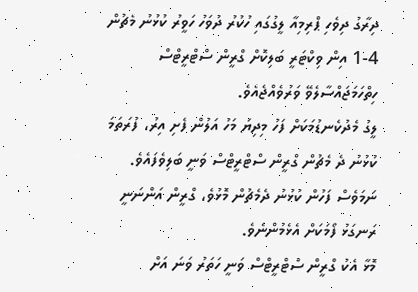ދިރާގު ދިވެހި ޕްރިމިއާ ލީގުގައި ހުކުރު ދުވަހު ހަވީރު ކުޅުނު މެޗުން 4-1 އިން ވިކްޓަރީ ބަލިކޮށް ގްރީން ސްޓްރީޓްސް ހިތްހަމަޖައްސާލެވޭ ވަރުވެއްޖެއެވެ.
ލީގު މެދުކެނޑުމަކަށް ފަހު މިދިޔަ މަހު އަލުން ފެށި އިރު، ފުރަތަމަ ކުޅުނު ދެ މެޗުން ގްރީން ސްޓްރީޓްސް ވަނީ ބަލިވެފައެވެ. ނަމަވެސް ފަހުން ކުޅުނު ދެމެޗުން މޮޅުވެ، ގްރީން އަންނަނީ ރަނގަޅު ފޯމަކަށް އެޅެމުންނެވެ.
މޮޅާ އެކު ގްރީން ސްޓްރީޓްސް ވަނީ ހަތަރު ވަނަ އަށް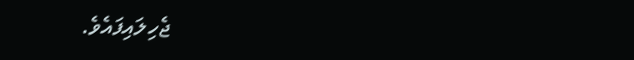ޖެހިލައިފައެވެ.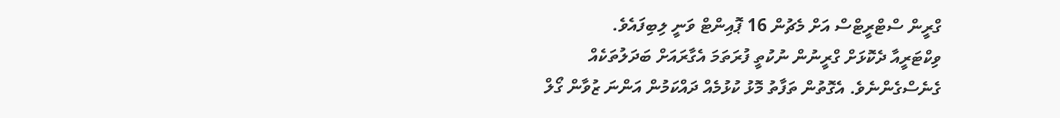ގްރީން ސްޓްރީޓްސް އަށް މެޗުން 16 ޕޮއިންޓް ވަނީ ލިބިފައެވެ.
ވިކްޓަރީއާ ދެކޮޅަށް ގްރީނުން ނުކުތީ ފުރަތަމަ އެގާރައަށް ބަދަލުތަކެއް ގެނެސްގެންނެވެ. އެގޮތުން ތަފާތު މޮޅު ކުޅުމެއް ދައްކަމުން އަންނަ ޒުވާން ގޯލް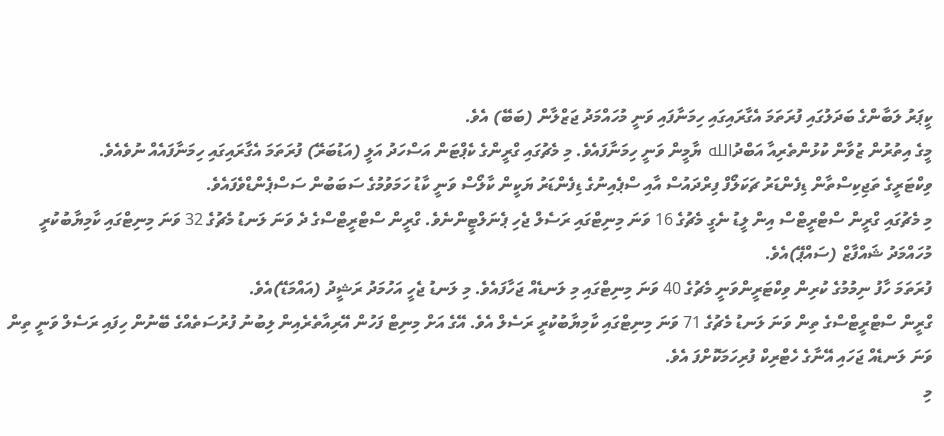ކީޕަރު ލަބާންގެ ބަދަލުގައި ފުރަތަމަ އެގާރައިގައި ހިމަނާފައި ވަނީ މުހައްމަދު ޖަޒްލާން (ބަބޭ) އެވެ.
މީގެ އިތުރުން ޒުވާން ކުޅުންތެރިއާ އަބްދުالله ޔާމީން ވަނީ ހިމަނާފައެވެ. މި މެޗުގައި ގްރީންގެ ކެޕްޓަން އަސްހަދު އަލީ (އަޑުބަރޭ) ފުރަތަމަ އެގާރައިގައި ހިމަނާފައެއް ނުވެއެވެ.
ވިކްޓަރީގެ ތަޖިކިސްތާން ޑިފެންޑަރު ޗަކަލޯފް ފިރްދައުސް އާއި ސްޕެއިނުގެ ޑިފެންޑަރު ޔަކީން ކާލޯސް ވަނީ ކާޑު ހަމަވުމުގެ ސަބަބުން ސަސްޕެންޑްވެފައެވެ.
މި މެޗުގައި ގްރީން ސްޓްރީޓްސް އިން ލީޑު ނެގީ މެޗުގެ 16 ވަނަ މިނިޓްގައި ރަސެލް ޖެހި ޕެނަލްޓީންނެވެ. ގްރީން ސްޓްރީޓްސްގެ ދެ ވަނަ ލަނޑު މެޗުގެ 32 ވަނަ މިނިޓްގައި ކާމިޔާބުކުރީ މުހައްމަދު ޝައްފާޒް (ސައްޕޭ)އެވެ.
ފުރަތަމަ ހާފު ނިމުމުގެ ކުރިން ވިކްޓަރީންވަނީ މެޗުގެ 40 ވަނަ މިނިޓްގައި މި ލަނޑެއް ޖަހާފައެވެ. މި ލަނޑު ޖެހީ އަހުމަދު ރަޝީދު (އައްމަޑޭ)އެވެ.
ގްރީން ސްޓްރީޓްސްގެ ތިން ވަނަ ލަނޑު މެޗުގެ 71 ވަނަ މިނިޓްގައި ކާމިޔާބުކުރީ ރަސެލް އެވެ. އޭގެ އަށް މިނިޓް ފަހުން އޭރިއާތެރެއިން ލިބުނު ފުރުސަތެއްގެ ބޭނުން ހިފައި ރަސެލް ވަނީ ތިން ވަނަ ލަނޑެއް ޖަހައި އޭނާގެ ހެޓްރިކް ފުރިހަމަކޮށްފަ އެވެ.
މި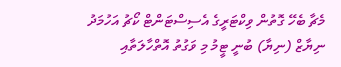މެޗާ ބެހޭ ގޮތުން ވިކްޓަރީގެ އެސިސްޓަންޓް ކޯޗު އަހުމަދު ނިޔާޒް (ނިޔާ) ބުނީ ޓީމު މި ވަގުތު އޮތްހާލަތާއި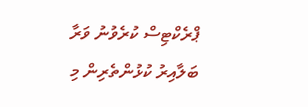ޕްރެކްޓިސް ކުރެވުނު ވަރާ ބަލާއިރު ކުޅުންތެރިން މި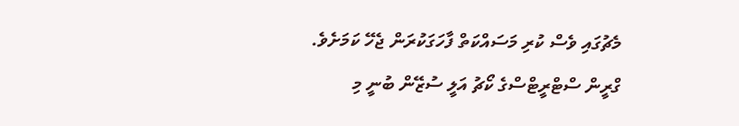މެޗުގައި ވެސް ކުރި މަސައްކަތް ފާހަގަކުރަން ޖެހޭ ކަމަށެވެ.
ގްރީން ސްޓްރީޓްސްގެ ކޯޗު އަލީ ސުޒޭން ބުނީ މި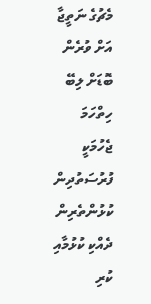މެޗުގެ ނަތީޖާ އަށް ވުރެން ބޮޑަށް ލިބޭ ހިތްހަމަ ޖެހުމަކީ ފުރުސަތުދިން ކުޅުންތެރިން ދެއްކި ކުޅުމާއި ކުރި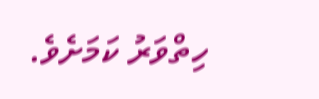ހިތްވަރު ކަމަށެވެ.